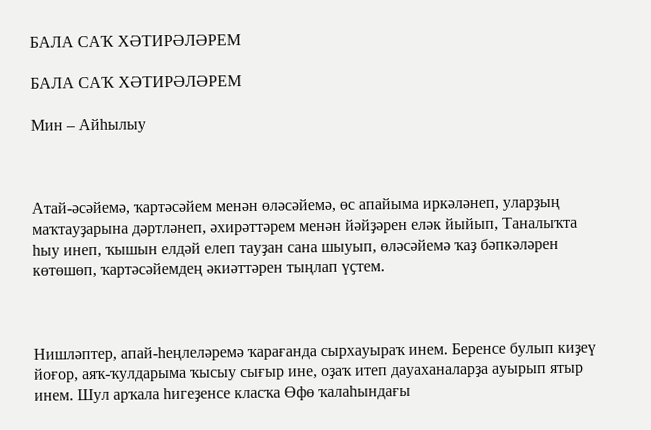БАЛА САҠ ХӘТИРӘЛӘРЕМ

БАЛА САҠ ХӘТИРӘЛӘРЕМ

Мин – Айһылыу



Атай-әсәйемә, ҡартәсәйем менән өләсәйемә, өс апайыма иркәләнеп, уларҙың маҡтауҙарына дәртләнеп, әхирәттәрем менән йәйҙәрен еләк йыйып, Таналыҡта һыу инеп, ҡышын елдәй елеп тауҙан сана шыуып, өләсәйемә ҡаҙ бәпкәләрен көтөшөп, ҡартәсәйемдең әкиәттәрен тыңлап үҫтем.



Нишләптер, апай-һеңлеләремә ҡарағанда сырхауыраҡ инем. Беренсе булып киҙеү йоғор, аяҡ-ҡулдарыма ҡысыу сығыр ине, оҙаҡ итеп дауаханаларҙа ауырып ятыр инем. Шул арҡала һигеҙенсе класҡа Өфө ҡалаһындағы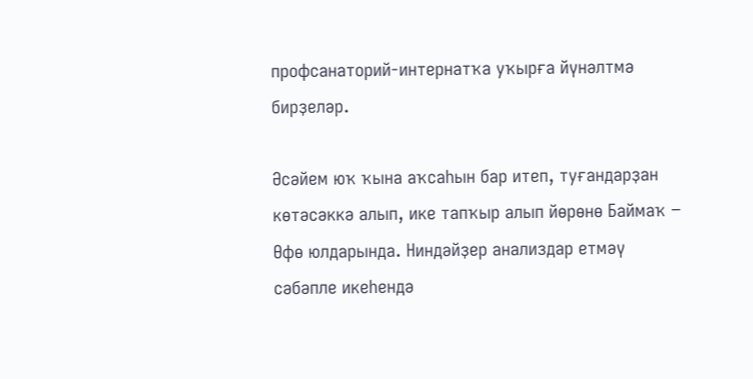профсанаторий-интернатҡа уҡырға йүнәлтмә бирҙеләр.

Әсәйем юҡ ҡына аҡсаһын бар итеп, туғандарҙан көтәсәккә алып, ике тапҡыр алып йөрөнө Баймаҡ − Өфө юлдарында. Ниндәйҙер анализдар етмәү сәбәпле икеһендә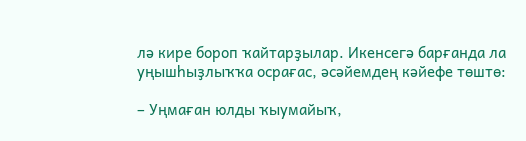лә кире бороп ҡайтарҙылар. Икенсегә барғанда ла уңышһыҙлыҡҡа осрағас, әсәйемдең кәйефе төштө:

– Уңмаған юлды ҡыумайыҡ,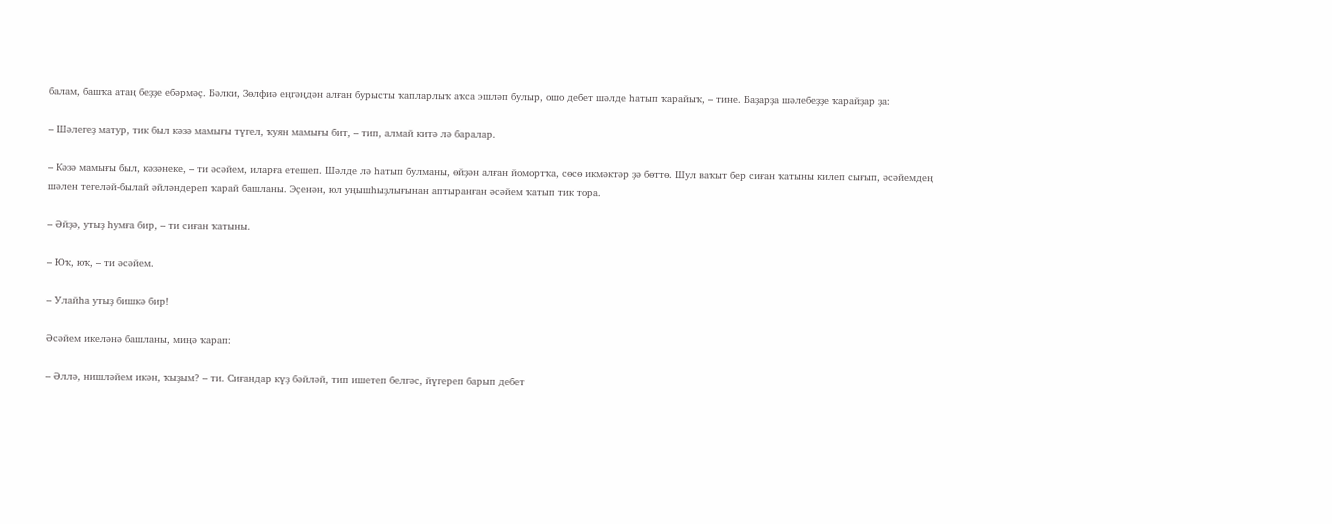балам, башҡа атаң беҙҙе ебәрмәҫ. Бәлки, Зөлфиә еңгәңдән алған бурысты ҡапларлыҡ аҡса эшләп булыр, ошо дебет шәлде һатып ҡарайыҡ, – тине. Баҙарҙа шәлебеҙҙе ҡарайҙар ҙа:

– Шәлегеҙ матур, тик был кәзә мамығы түгел, ҡуян мамығы бит, – тип, алмай китә лә баралар.

– Кәзә мамығы был, кәзәнеке, – ти әсәйем, иларға етешеп. Шәлде лә һатып булманы, өйҙән алған йомортҡа, сөсө икмәктәр ҙә бөттө. Шул ваҡыт бер сиған ҡатыны килеп сығып, әсәйемдең шәлен тегеләй-былай әйләндереп ҡарай башланы. Эҫенән, юл уңышһыҙлығынан аптыранған әсәйем ҡатып тик тора.

– Әйҙә, утыҙ һумға бир, – ти сиған ҡатыны.

– Юҡ, юҡ, – ти әсәйем.

– Улайһа утыҙ бишкә бир!

Әсәйем икеләнә башланы, миңә ҡарап:

– Әллә, нишләйем икән, ҡыҙым? – ти. Сиғандар күҙ бәйләй, тип ишетеп белгәс, йүгереп барып дебет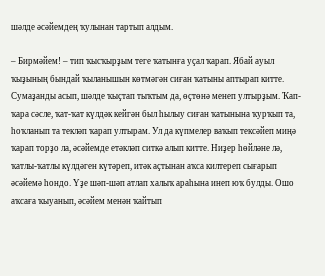шәлде әсәйемдең ҡулынан тартып алдым.

– Бирмәйем! – тип ҡысҡырҙым теге ҡатынға уҫал ҡарап. Ябай ауыл ҡыҙының бындай ҡыланышын көтмәгән сиған ҡатыны аптырап китте. Сумаҙанды асып, шәлде ҡыҫтап тыҡтым да, өҫтөнә менеп ултырҙым. Ҡап-ҡара сәсле, ҡат-ҡат күлдәк кейгән был һылыу сиған ҡатынына ҡурҡып та, һоҡланып та текләп ҡарап ултырам. Ул да күпмелер ваҡып тексәйеп миңә ҡарап торҙо ла, әсәйемде етәкләп ситкә алып китте. Ниҙер һөйләне лә, ҡатлы-ҡатлы күлдәген күтәреп, итәк аҫтынан аҡса килтереп сығарып әсәйемә һондо. Үҙе шәп-шәп атлап халыҡ араһына инеп юҡ булды. Ошо аҡсаға ҡыуанып, әсәйем менән ҡайтып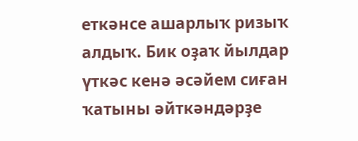еткәнсе ашарлыҡ ризыҡ алдыҡ. Бик оҙаҡ йылдар үткәс кенә әсәйем сиған ҡатыны әйткәндәрҙе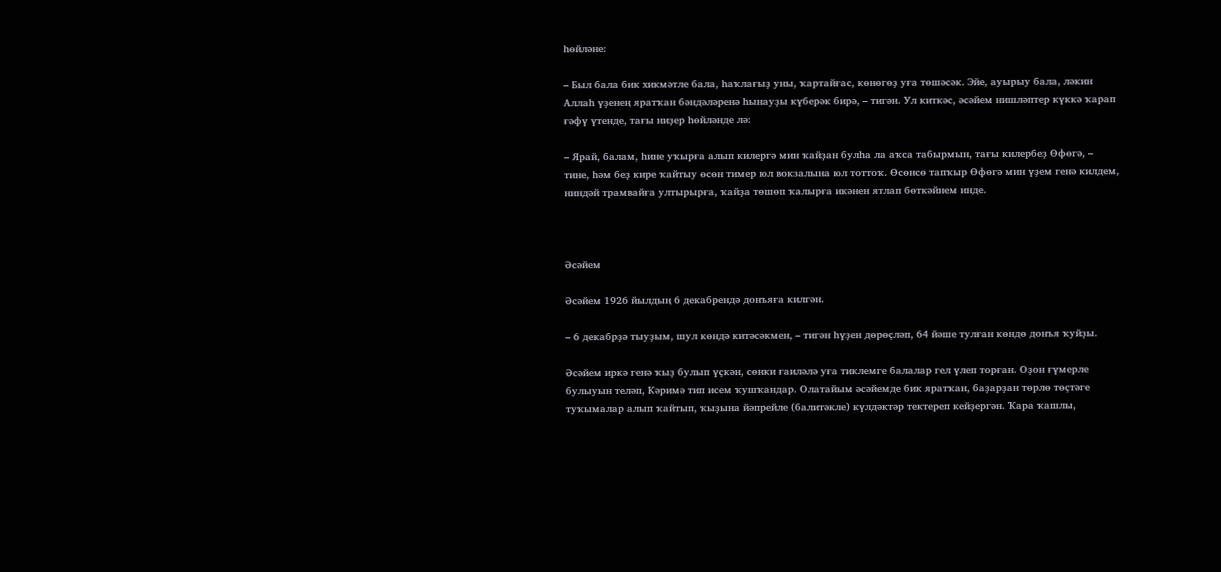һөйләне:

– Был бала бик хикмәтле бала, һаҡлағыҙ уны, ҡартайғас, көнөгөҙ уға төшәсәк. Эйе, ауырыу бала, ләкин Аллаһ үҙенең яратҡан бәндәләренә һынауҙы күберәк бирә, – тигән. Ул киткәс, әсәйем нишләптер күккә ҡарап ғәфү үтенде, тағы ниҙер һөйләнде лә:

– Ярай, балам, һине уҡырға алып килергә мин ҡайҙан булһа ла аҡса табырмын, тағы килербеҙ Өфөгә, – тине, һәм беҙ кире ҡайтыу өсөн тимер юл вокзалына юл тоттоҡ. Өсөнсө тапҡыр Өфөгә мин үҙем генә килдем, ниндәй трамвайға ултырырға, ҡайҙа төшөп ҡалырға икәнен ятлап бөткәйнем инде.



Әсәйем

Әсәйем 1926 йылдың 6 декабрендә донъяға килгән.

– 6 декабрҙә тыуҙым, шул көндә китәсәкмен, – тигән һүҙен дөрөҫләп, 64 йәше тулған көндө донъя ҡуйҙы.

Әсәйем иркә генә ҡыҙ булып үҫкән, сөнки ғаиләлә уға тиклемге балалар гел үлеп торған. Оҙон ғүмерле булыуын теләп, Кәримә тип исем ҡушҡандар. Олатайым әсәйемде бик яратҡан, баҙарҙан төрлө төҫтәге туҡымалар алып ҡайтып, ҡыҙына йәпрейле (балитәкле) күлдәктәр тектереп кейҙергән. Ҡара ҡашлы,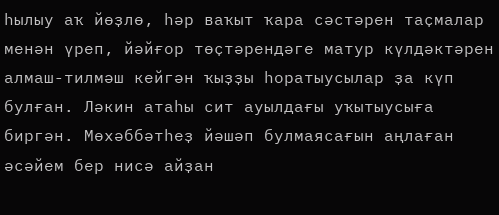һылыу аҡ йөҙлө, һәр ваҡыт ҡара сәстәрен таҫмалар менән үреп, йәйғор төҫтәрендәге матур күлдәктәрен алмаш-тилмәш кейгән ҡыҙҙы һоратыусылар ҙа күп булған. Ләкин атаһы сит ауылдағы уҡытыусыға биргән. Мөхәббәтһеҙ йәшәп булмаясағын аңлаған әсәйем бер нисә айҙан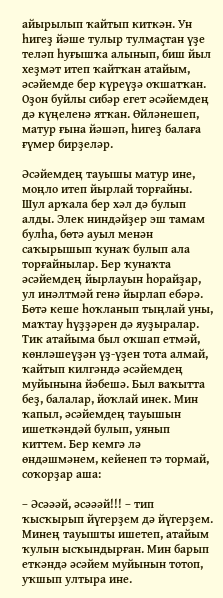айырылып ҡайтып киткән. Ун һигеҙ йәше тулыр тулмаҫтан үҙе теләп һуғышҡа алынып, биш йыл хеҙмәт итеп ҡайтҡан атайым, әсәйемде бер күреүҙә оҡшатҡан. Оҙон буйлы сибәр егет әсәйемдең дә күңеленә ятҡан. Өйләнешеп, матур ғына йәшәп, һигеҙ балаға ғүмер бирҙеләр.

Әсәйемдең тауышы матур ине, моңло итеп йырлай торғайны. Шул арҡала бер хәл дә булып алды. Элек ниндәйҙер эш тамам булһа, бөтә ауыл менән саҡырышып ҡунаҡ булып ала торғайнылар. Бер ҡунаҡта әсәйемдең йырлауын һорайҙар, ул инәлтмәй генә йырлап ебәрә. Бөтә кеше һоҡланып тыңлай уны, маҡтау һүҙҙәрен дә яуҙыралар. Тик атайыма был оҡшап етмәй, көнләшеүҙән үҙ-үҙен тота алмай, ҡайтып килгәндә әсәйемдең муйынына йәбешә. Был ваҡытта беҙ, балалар, йоҡлай инек. Мин ҡапыл, әсәйемдең тауышын ишеткәндәй булып, уянып киттем. Бер кемгә лә өндәшмәнем, кейенеп тә тормай, соҡорҙар аша:

– Әсәәәй, әсәәәй!!! – тип ҡысҡырып йүгерҙем дә йүгерҙем. Минең тауышты ишетеп, атайым ҡулын ысҡындырған. Мин барып еткәндә әсәйем муйынын тотоп, уҡшып ултыра ине.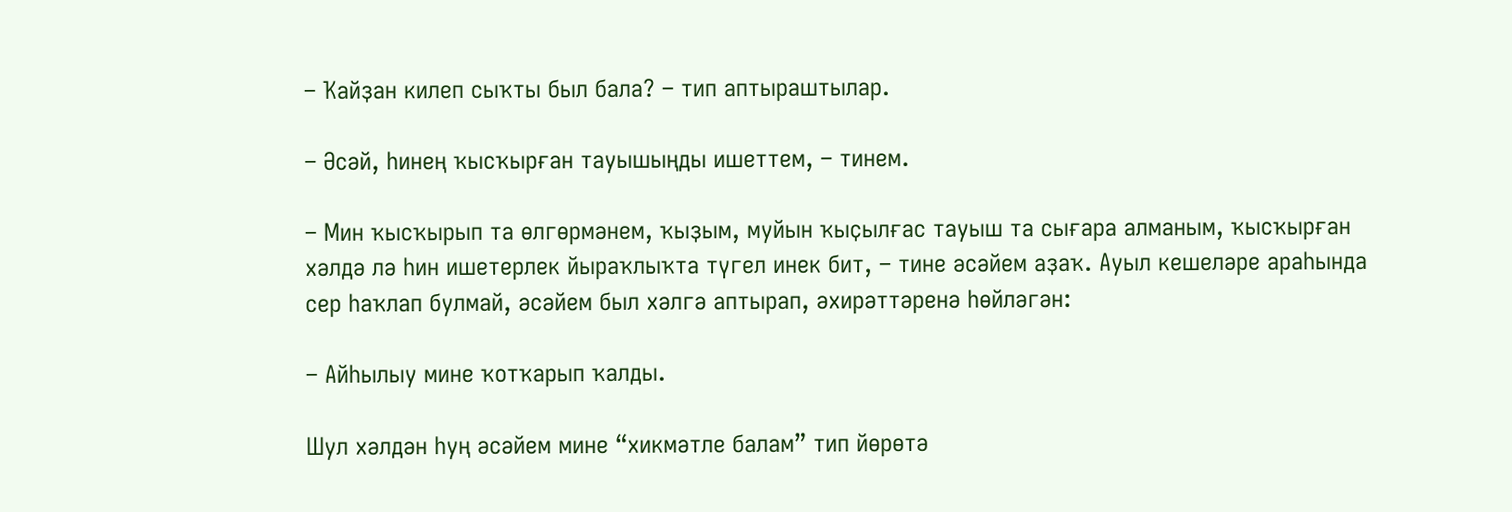– Ҡайҙан килеп сыҡты был бала? – тип аптыраштылар.

– Әсәй, һинең ҡысҡырған тауышыңды ишеттем, – тинем.

– Мин ҡысҡырып та өлгөрмәнем, ҡыҙым, муйын ҡыҫылғас тауыш та сығара алманым, ҡысҡырған хәлдә лә һин ишетерлек йыраҡлыҡта түгел инек бит, – тине әсәйем аҙаҡ. Ауыл кешеләре араһында сер һаҡлап булмай, әсәйем был хәлгә аптырап, әхирәттәренә һөйләгән:

– Айһылыу мине ҡотҡарып ҡалды.

Шул хәлдән һуң әсәйем мине “хикмәтле балам” тип йөрөтә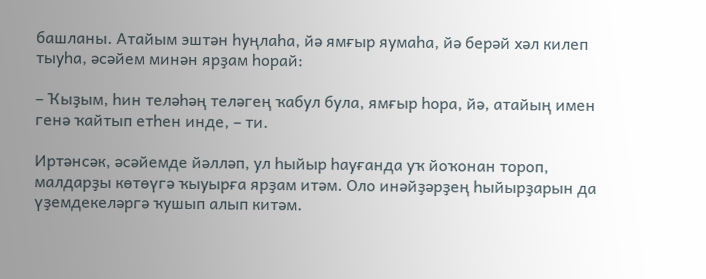башланы. Атайым эштән һуңлаһа, йә ямғыр яумаһа, йә берәй хәл килеп тыуһа, әсәйем минән ярҙам һорай:

– Ҡыҙым, һин теләһәң теләгең ҡабул була, ямғыр һора, йә, атайың имен генә ҡайтып етһен инде, – ти.

Иртәнсәк, әсәйемде йәлләп, ул һыйыр һауғанда уҡ йоҡонан тороп, малдарҙы көтөүгә ҡыуырға ярҙам итәм. Оло инәйҙәрҙең һыйырҙарын да үҙемдекеләргә ҡушып алып китәм.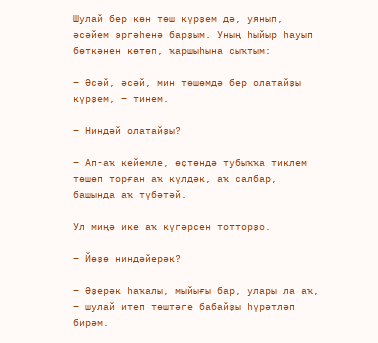Шулай бер көн төш күрҙем дә, уянып, әсәйем эргәһенә барҙым. Уның һыйыр һауып бөткәнен көтөп, ҡаршыһына сыҡтым:

– Әсәй, әсәй, мин төшөмдә бер олатайҙы күрҙем, – тинем.

– Ниндәй олатайҙы?

– Ап-аҡ кейемле, өҫтөндә тубыҡҡа тиклем төшөп торған аҡ күлдәк, аҡ салбар, башында аҡ түбәтәй.

Ул миңә ике аҡ күгәрсен тотторҙо.

– Йөҙө ниндәйерәк?

– Әҙерәк һаҡалы, мыйығы бар, улары ла аҡ, – шулай итеп төштәге бабайҙы һүрәтләп бирәм.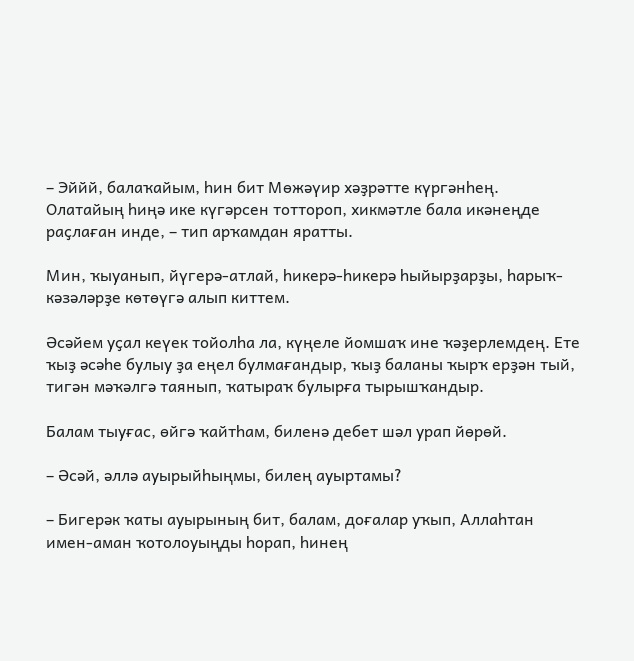– Эййй, балаҡайым, һин бит Мөжәүир хәҙрәтте күргәнһең. Олатайың һиңә ике күгәрсен тоттороп, хикмәтле бала икәнеңде раҫлаған инде, – тип арҡамдан яратты.

Мин, ҡыуанып, йүгерә-атлай, һикерә-һикерә һыйырҙарҙы, һарыҡ-кәзәләрҙе көтөүгә алып киттем.

Әсәйем уҫал кеүек тойолһа ла, күңеле йомшаҡ ине ҡәҙерлемдең. Ете ҡыҙ әсәһе булыу ҙа еңел булмағандыр, ҡыҙ баланы ҡырҡ ерҙән тый, тигән мәҡәлгә таянып, ҡатыраҡ булырға тырышҡандыр.

Балам тыуғас, өйгә ҡайтһам, биленә дебет шәл урап йөрөй.

– Әсәй, әллә ауырыйһыңмы, билең ауыртамы?

– Бигерәк ҡаты ауырының бит, балам, доғалар уҡып, Аллаһтан имен-аман ҡотолоуыңды һорап, һинең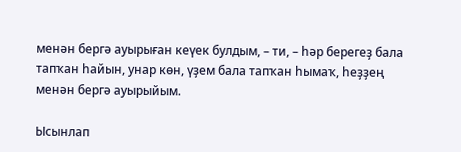менән бергә ауырыған кеүек булдым, – ти, – һәр берегеҙ бала тапҡан һайын, унар көн, үҙем бала тапҡан һымаҡ, һеҙҙең менән бергә ауырыйым.

Ысынлап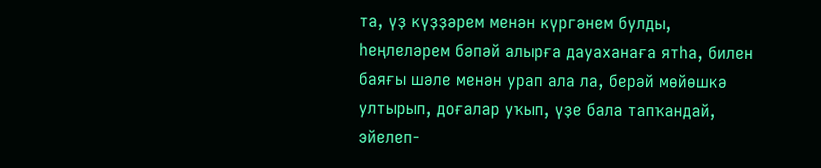та, үҙ күҙҙәрем менән күргәнем булды, һеңлеләрем бәпәй алырға дауаханаға ятһа, билен баяғы шәле менән урап ала ла, берәй мөйөшкә ултырып, доғалар уҡып, үҙе бала тапҡандай, эйелеп-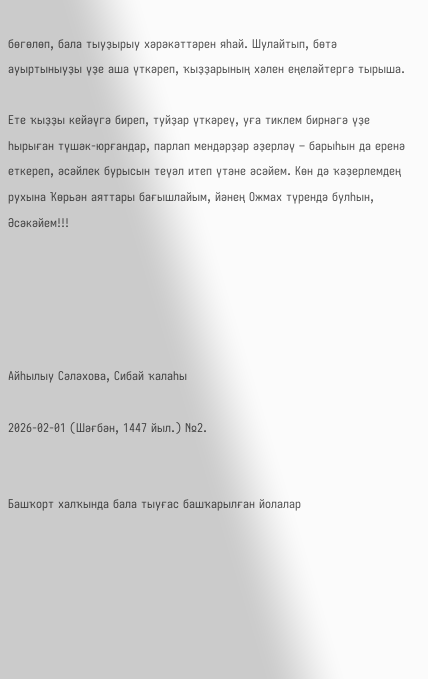бөгөлөп, бала тыуҙырыу хәрәкәттәрен яһай. Шулайтып, бөтә ауыртыныуҙы үҙе аша үткәреп, ҡыҙҙарының хәлен еңеләйтергә тырыша.

Ете ҡыҙҙы кейәүгә биреп, туйҙар үткәреү, уға тиклем бирнәгә үҙе һырыған түшәк-юрғандар, парлап мендәрҙәр әҙерләү – барыһын да еренә еткереп, әсәйлек бурысын теүәл итеп үтәне әсәйем. Көн дә ҡәҙерлемдең рухына Ҡөрьән аяттары бағышлайым, йәнең Ожмах түрендә булһын, Әсәкәйем!!!





Айһылыу Сәләхова, Сибай ҡалаһы

2026-02-01 (Шәғбән, 1447 йыл.) №2.


Башҡорт халҡында бала тыуғас башҡарылған йолалар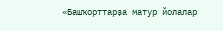«Башҡорттарҙа матур йолалар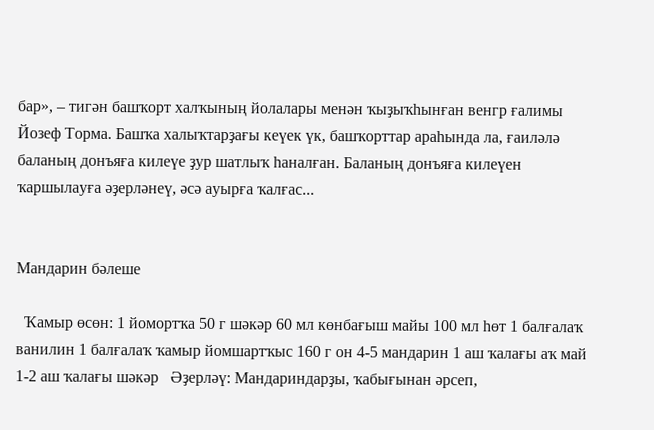бар», – тигән башҡорт халҡының йолалары менән ҡыҙыҡһынған венгр ғалимы Йозеф Торма. Башҡа халыҡтарҙағы кеүек үк, башҡорттар араһында ла, ғаиләлә баланың донъяға килеүе ҙур шатлыҡ һаналған. Баланың донъяға килеүен ҡаршылауға әҙерләнеү, әсә ауырға ҡалғас...


Мандарин бәлеше

  Ҡамыр өсөн: 1 йомортҡа 50 г шәкәр 60 мл көнбағыш майы 100 мл һөт 1 балғалаҡ ванилин 1 балғалаҡ ҡамыр йомшартҡыс 160 г он 4-5 мандарин 1 аш ҡалағы аҡ май 1-2 аш ҡалағы шәкәр   Әҙерләү: Мандариндарҙы, ҡабығынан әрсеп,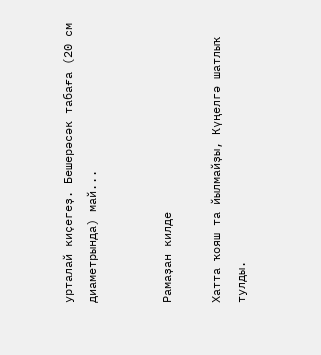урталай киҫегеҙ. Бешерәсәк табаға (20 см диаметрында) май...


Рамаҙан килде

Хатта ҡояш та йылмайҙы, Күңелгә шатлыҡ тулды.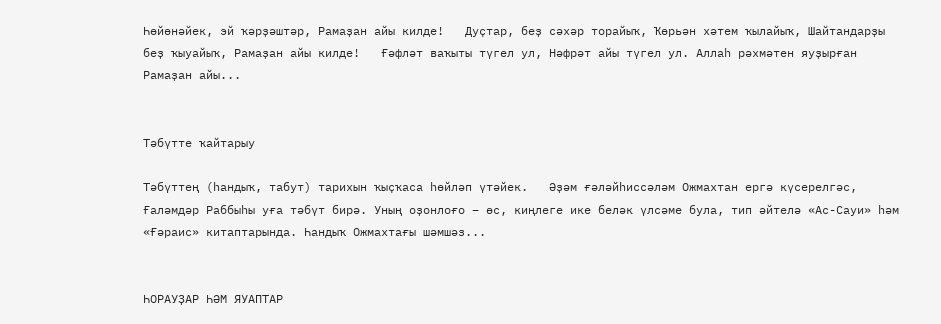Һөйөнәйек, эй ҡәрҙәштәр, Рамаҙан айы килде!   Дуҫтар, беҙ сәхәр торайыҡ, Ҡөрьән хәтем ҡылайыҡ, Шайтандарҙы беҙ ҡыуайыҡ, Рамаҙан айы килде!   Ғәфләт ваҡыты түгел ул, Нәфрәт айы түгел ул. Аллаһ рәхмәтен яуҙырған Рамаҙан айы...


Тәбүтте ҡайтарыу

Тәбүттең (һандыҡ, табут) тарихын ҡыҫҡаса һөйләп үтәйек.   Әҙәм ғәләйһиссәләм Ожмахтан ергә күсерелгәс, Ғаләмдәр Раббыһы уға тәбүт бирә. Уның оҙонлоғо − өс, киңлеге ике беләк үлсәме була, тип әйтелә «Ас-Сауи» һәм «Ғәраис» китаптарында. Һандыҡ Ожмахтағы шәмшәз...


ҺОРАУҘАР ҺӘМ ЯУАПТАР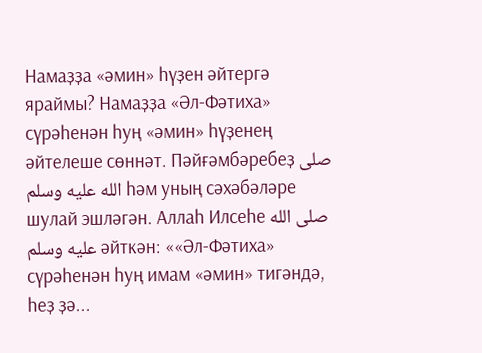Намаҙҙа «әмин» һүҙен әйтергә яраймы? Намаҙҙа «Әл-Фәтиха» сүрәһенән һуң «әмин» һүҙенең әйтелеше сөннәт. Пәйғәмбәребеҙ صلى الله عليه وسلم һәм уның сәхәбәләре шулай эшләгән. Аллаһ Илсеһе صلى الله عليه وسلم әйткән: ««Әл-Фәтиха» сүрәһенән һуң имам «әмин» тигәндә, һеҙ ҙә...